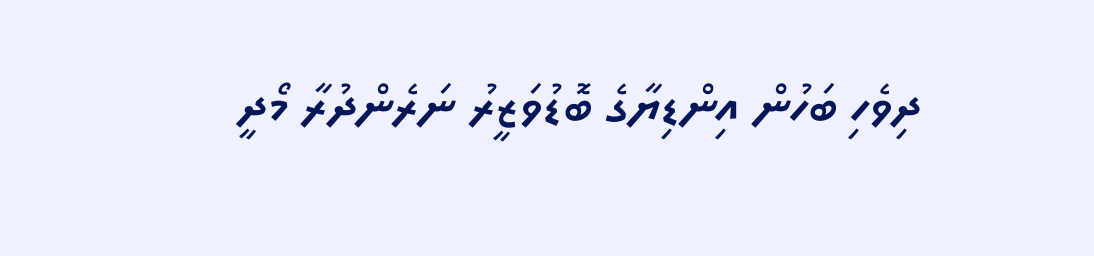ދިވެހި ބަހުން އިންޑިޔާގެ ބޮޑުވަޒީރު ނަރެންދުރާ މޯދީ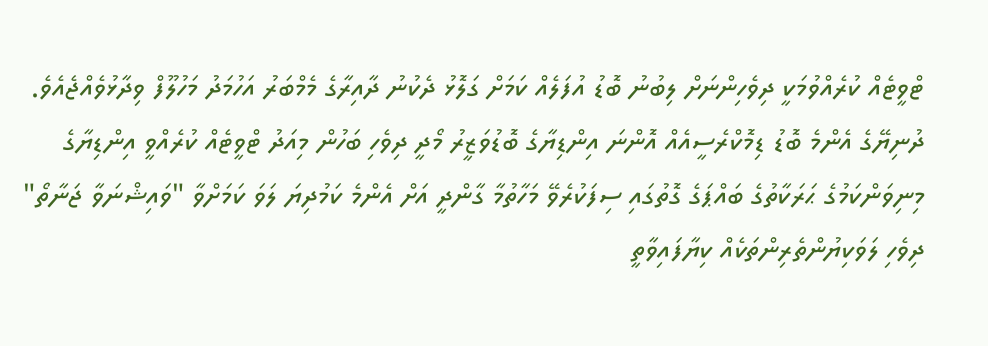ޓްވީޓެއް ކުރެއްވުމަކީ ދިވެހިންނަށް ލިބުނު ބޮޑު އުފަލެއް ކަމަށް ގަލޮޅު ދެކުނު ދާއިރާގެ މެމްބަރު އަހުމަދު މަހުލޫފް ވިދާޅުވެއްޖެއެވެ.
ދުނިޔޭގެ އެންމެ ބޮޑު ޑިމޮކްރެސީއެއް އޮންނަ އިންޑިޔާގެ ބޮޑުވަޒީރު މޯދީ ދިވެހި ބަހުން މިއަދު ޓްވީޓެއް ކުރެއްވީ އިންޑިޔާގެ މިނިވަންކަމުގެ ޙަރަކާތުގެ ބައްޕަގެ ގޮތުގައި ސިފަކުރެވޭ މަހާތުމާ ގާންދީ އަށް އެންމެ ކަމުދިޔަ ލަވަ ކަމަށްވާ "ވައިޝްނަވާ ޖަނާތޯ" ދިވެހި ލަވަކިޔުންތެރިންތަކެއް ކިޔާފައިވާތީ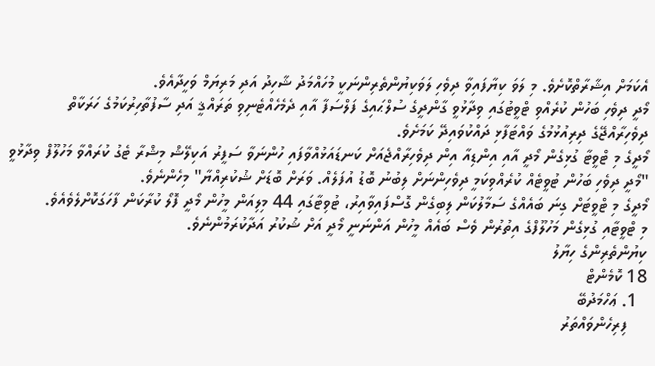އެކަމަށް އިޝާރާތްކޮށެވެ. މި ލަވަ ކިޔާފައިވާ ދިވެހި ލަވަކިޔުންތެރިންނަކީ މުހައްމަދު ޝާހިދު އަދި މަރިޔަމް ވަހީދާއެވެ.
މޯދީ ދިވެހި ބަހުން ކުރެއްވި ޓްވީޓުގައި ވިދާޅުވީ ގާންދީގެ ސުލްޙައިގެ ފަލްސަފާ އާއި ދެމެހެއްޓެނިވި ތަރައްޤީ އަދި ސާފުތާހިރުކަމުގެ ހަރަކާތް ދިވެހިރާއްޖޭގެ ދިރިއުޅުމުގެ ވައްޓަފާޅި ދައްކުވައިދޭ ކަމަށެވެ.
މޯދީގެ މި ޓްވީޓާ ގުޅިގެން މޯދީ އާއި އިންޑިއާ އިން ދިވެހިރާއްޖެއަށް ކަނޑައަޅުއްވާފައި ހުންނަވާ ސަފީރު އަކިލޭޝް މިޝްރާ ޓެގު ކުރައްވާ މަހުލޫފް ވިދާޅުވީ "މޯދީ ދިވެހި ބަހުން ޓުވީޓެއް ކުރެއްވިކަމީ ދިވެހިންނަށް ލިބުނު ބޮޑު އުފަލެއް. ވަރަށް ބޮޑަށް ޝުކުރިއްޔާ" މިހެންނެވެ.
މޯދީގެ މި ޓްވީޓަށް ގިނަ ބައެއްގެ ސަމާލުކަން ލިބިގެން ގޮސްފައިވާއިރު، ޓުވިޓާގައި 44 މިލިއަން މީހުން މޯދީ ފޮލޯ ކުރާކަން ފާހަގަކޮށްލެވެއެވެ.
މި ޓްވީޓާއި ގުޅިގެން މަހުލޫފްގެ އިތުރުން ވެސް ބައެއް މީހުން އަންނަނީ މޯދީ އަށް ޝުކުރު އަދާކުރަމުންނެވެ.
ކިޔުންތެރިންގެ ހިޔާލު
18 ކޮމެންޓް
  1. ޢަހްމަދުބޭ
    ފިރިހެންވައްތަރު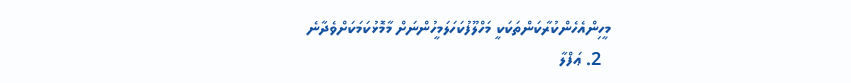މީހިންއެހެންކުރާކަންތަކަކީ މަހްލޫފުކަހަލަމީހުންނަށް މާމޮޅުކަމަކަށްވެދާނެ
  2. ޢަފްލާ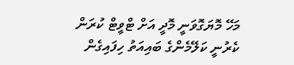މަހޭ މޮޔަގޮވަނީ މޮދީ އަށް ޓްވީޓް ކުރަން ކެރުނީ ކަލޭމެންގެ ބައިއަތު ހިފައިގެން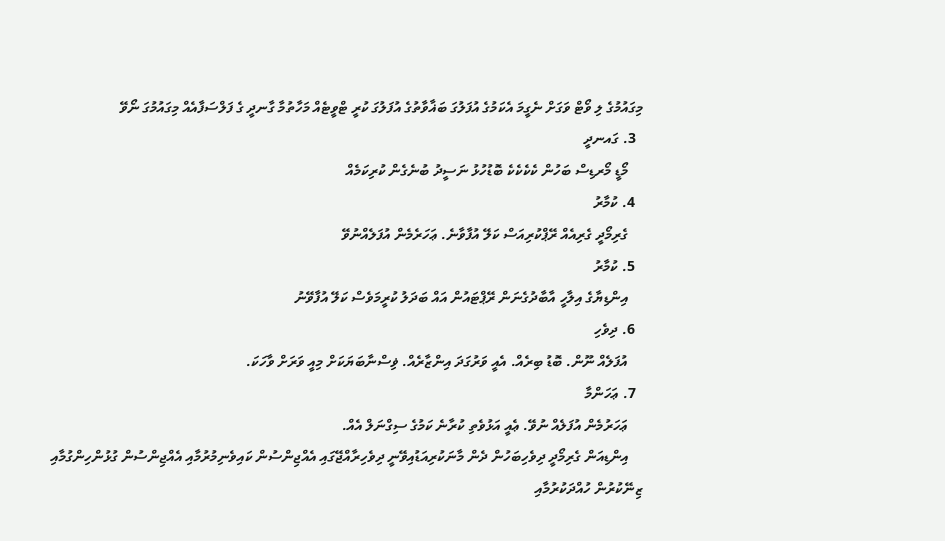މިގައުމުގެ ލި ވޯޓް ވަގަށް ނެގީމަ އެކަމުގެ އުފަލުގަ ބަޣާވާތުގެ އުފަލުގަ ކުރީ ޓްވީޓެއް މަހާތުމާ ގާނދީ ގެ ފަލްސަފާއެއް މިގައުމުގަ ނޯވޭ
  3. ގައނދީ
    މޯޑީ މޯރޑިސް ބަހުން ކެކެކެކެ ބޮޑުހުޅު ނަސީދު ބުނެގެން ކުރިކަމެއް
  4. ކުމާރު
    ގެރިމޯދީ ގެރިއެއް ރޭޕްކުރިއަސް ކަލޭ އުފާވާނެ. ޢަހަރެމެން އުފަލެއްނުވޭ
  5. ކުމާރު
    އިންޑިޔާގެ އިލާހީ އާބާދުގެނަން ރޭޕްޓައުން އައް ބަދަލު ކުރީމަވެސް ކަލޭ އުފާވޭނު
  6. ދިވެހި
    އުފަލެއް ނޫން. ބޮޑު ބިރެއް. އެއީ ވަރުގަދަ އިންޒާރެއް. ޥިސްނާބަޔަކަށް މިއީ ވަރަށް ވާހަކަ.
  7. ޢަހަންމާ
    ޢަހަރުމެން އުފަލެއް ނުވޭ. ޢެއީ އަޅުވެތި ކުރާނެ ކަމުގެ ސިގްނަލް އެއް.
    އިންޑިއަން ގެރިމޯދީ ދިވެހިބަހުން ދެން މާނަކުރިއަޑުއިވޭނީ ދިވެހިރާއްޖޭގައި އެއްޖިންސުން ކައިވެނިމުރުމާއި އެއްޖިންސުން ގުޅުންހިންގުމާއި ޒިނޭކުރުން ހުއްދަކުރުމާއި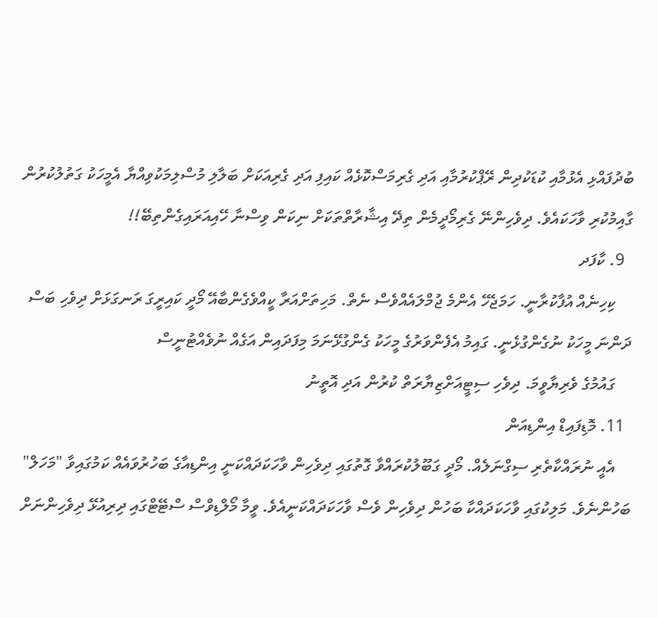ބުދުފައްޅި އެޅުމާއި ކުޑަކުދިން ރޭޕްކުރުމާއި އަދި ގެރިމަސްކޮޅެއް ކައިފި އަދި ގެރިއަކަށް ބަލާލި މުސްލިމަކުވިއްޔާ އެމީހަކު ގަތުލުކުރުން ގާއިމުކުރި ވާހަކައެވެ. ދިވެހިންނޭ ގެރިމޯދީމެން ތިދޭ އިޝާރާތްތަކަށް ނިކަން ވިސްނާ ހޭއިއަރައިގެންތިބޭ!!
  9. ކާފަދ
    ކިހިނެއް އުފާކުރާނީ. ހަމަޖެހޭ އެންމެ ޖުމްލައެއްވެސް ނެތް. މަހިތަށްއަރާ ކީއްވެގެންބާއޭ މޯދީ ކައިރީގަ ރަނގަޅަށް ދިވެހި ބަސް ދަންނަ މީހަކު ނުގެންގުޅެނީ. ގައިމު އެފެންވަރުގެ މީހަކު ގެންގުޅޭނަމަ މިފަދައިން އަގެއް ނުވެއްޓުނީސް
    ގައުމުގެ ވެރިޔާވީމަ. ދިވެހި ސިޓީއަށްޒިޔާރަތް ކުރުން އަދި އޮތީނު
  11. މޮޑިފައިޑް އިންޑިއަން
    އެއީ ނުރައްކާތެރި ސިގްނަލެއް. މޯދީ ގަބޫލުކުރައްވާ ގޮތުގައި ދިވެހިން ވާހަކަދައްކަނީ އިންޑިއާގެ ބަހުރުވައެއް ކަމުގައިވާ "މަހަލް" ބަހުންނެވެ. މަލިކުގައި ވާހަކަދައްކާ ބަހުން ދިވެހިން ވެސް ވާހަކަދައްކަނީއެވެ. ވީމާ މޯލްޑިވްސް ސްޓޭޓްގައި ދިރިއުޅޭ ދިވެހިންނަށް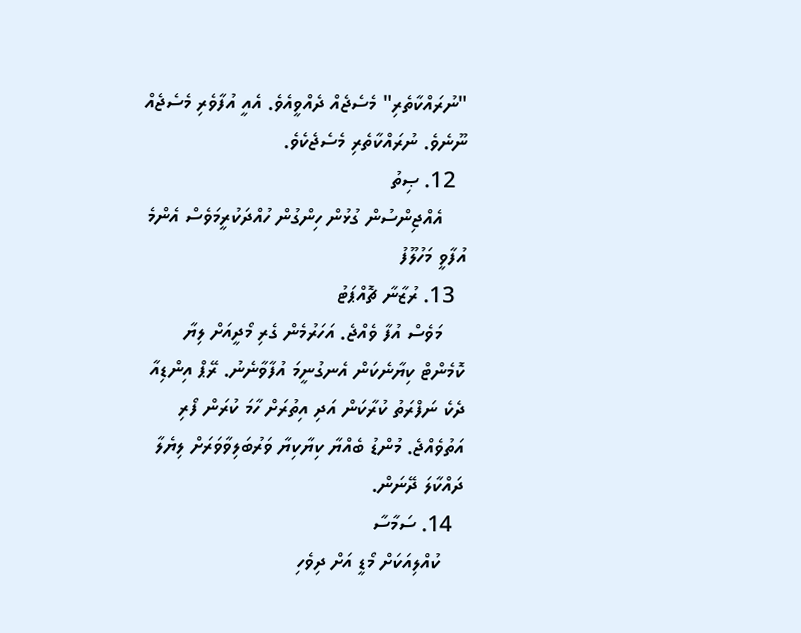"ނުރައްކާތެރި" މެސެޖެއް ދެއްވީއެވެ. އެއީ އުފާވެރި މެސެޖެއް ނޫނެވެ. ނުރައްކާތެރި މެސެޖެކެވެ.
  12. ޞިތު
    އެއްޖިންސުން ގުޅުން ހިންގުން ހުއްދަކުރީމަވެސް އެންމެ އުފާވީ މަހުލޫފު
  13. ރުޒާނާ ޗޮއްޕަޓު
    މަވެސް އުފާ ވެއްޖެ. އަހަރުމެން ގެރި މޯދީއަށް ލިޔާ ކޮމެންޓް ކިޔާނެކަން އެނގުނީމަ އުފާވާނެނު. ރޭޕް އިންޑިއާ ދެކެ ނަފްރަތު ކުރާކަން އަދި އިތުރަށް ހާމަ ކުރަން ފޯރި އަތުވެއްޖެ. މުންޑު ބެއްޔާ ކިޔާކިޔާ ވަރުބަލިވާވަރަށް ލިޔެލާ ދައްކާލަ ދޭނަން.
  14. ސަމާސާ
    ކުއްލިއަކަށް މޯޑީ އަށް ދިވެހި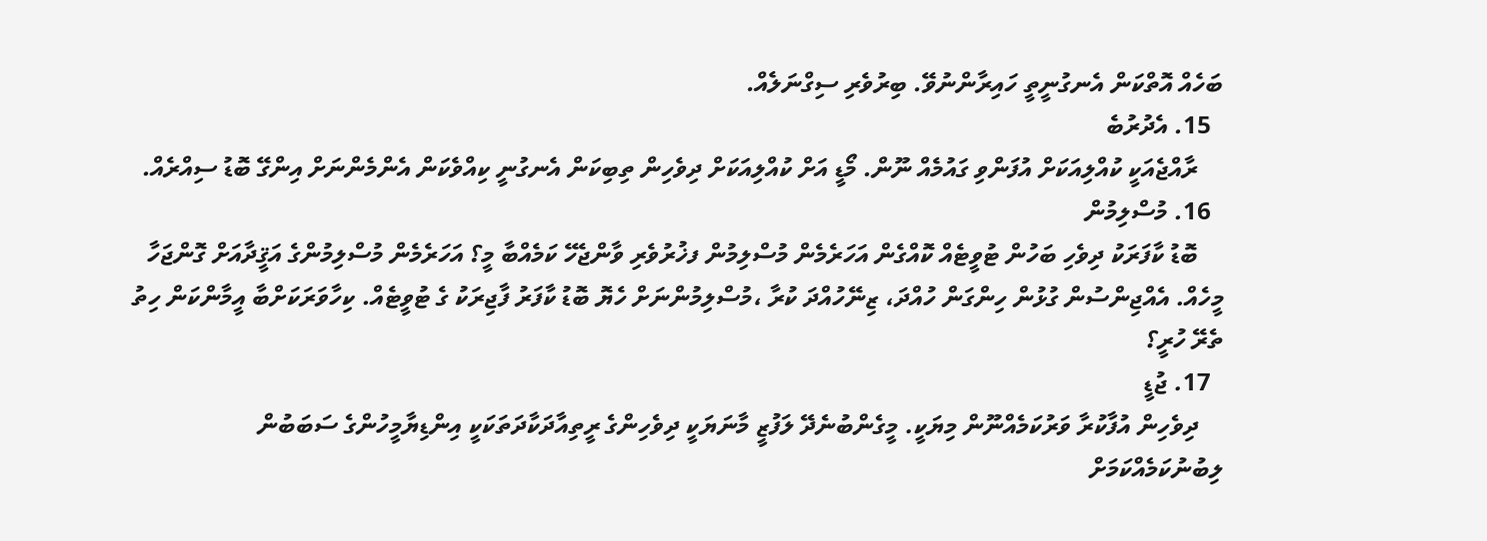ބަހެއް އޮތްކަން އެނގުނީތީ ހައިރާންނުވޭ. ބިރުވެރި ސިގްނަލެއް.
  15. އެދުރުބެ
    ރާއްޖެއަކީ ކުއްލިއަކަށް އުފަންވި ގައުމެއް ނޫން. މޯޑީ އަށް ކުއްލިއަކަށް ދިވެހިން ތިބިކަން އެނގުނީ ކިއްވެކަން އެންމެންނަށް އިންގޭ ބޮޑު ސިއްރެއް.
  16. މުސްލިމުން
    ބޮޑު ކާފަރަކު ދިވެހި ބަހުން ޓުވީޓެއް ކޮއްގެން އަހަރެމެން މުސްލިމުން ފޚުރުވެރި ވާންޖެހޭ ކަމެއްބާ މީ؟ އަހަރެމެން މުސްލިމުންގެ އަޤީދާއަށް ގޮންޖަހާ މީހެއް. އެއްޖިންސުން ގުޅުން ހިންގަން ހުއްދަ، ޒިނޭހުއްދަ ކުރާ ،މުސްލިމުންނަށް ހެޔޮ ބޮޑު ކާފަރު ފާޖިރަކު ގެ ޓުވީޓެއް. ކިހާވަރަކަށްބާ އީމާންކަން ހިތު ތެރޭ ހުރީ؟
  17. ޖުޑީ
    ދިވެހިން އުފާކުރާ ވަރުކަމެއްނޫން މިޔަކީ. މީގެންބުނެދޭ ލަފުޒީ މާނަޔަކީ ދިވެހިންގެ ރީތިއާދަކާދަތަކަކީ އިންޑިޔާމީހުންގެ ސަބަބުން ލިބުނުކަމެއްކަމަށް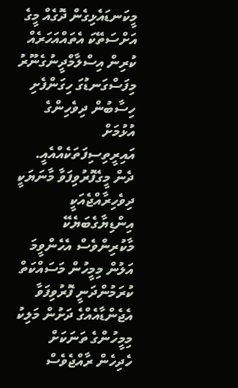މީކަނޑައެޅިގެން ދޮގެއް މީގެ އަށްސަތޭކަ އެތައްއަހަރެއް ކުރިން އިސްލާމްދީނުގެނޫރު މިފަސްގަނޑުގަ ހިގަންފެށި ހިސާބުން ދިވެހިންގެ އުޅުމަށް އައިރީތިސިފަތަކެއްއެއީ. ދެން މީގެފޮރުވިފަވާ މާނަޔަކީ ދިވެހިރާއްޖެއަކީ އިންޑިޔާގެބަޔެކޭ މާކުރިންވެސް އެހެންވީމަ އަލުން މިމީހުން މަސައްކަތް ކުރަމުންދަނީ ފޮރުވިފަވާ އެޖެންޑާއެއްގެ ދަށުން މަލިކު މިމީހުންގެ ތަނަކަށް ހެދިހެން ރާއްޖެވެސް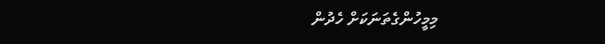މިމީހުންގެތަނަކަށް ހެދުން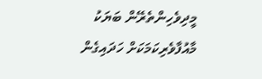މީދިވެހިންތެރޭން ބަޔަކު މާއުފާވެރިކަމަކަށް ހަދައިގެން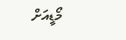މޯޑީއަށް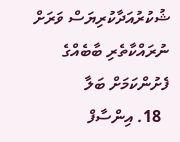ޝުކުރުއަދާކުރިޔަސް ވަރަށް ނުރައްކާތެރި ބާބެއްގެ ފެށުންކަމަށް ބަލާ
  18. އިންސާފް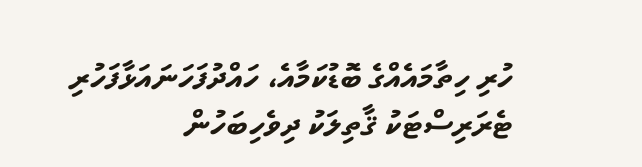ހުރި ހިތާމައެއްގެ ބޮޑުކަމާއެ، ހައްދުފަހަނައަޅާފަހުރި ޓެރަރިސްޓަކު ޤާތިލަކު ދިވެހިބަހުން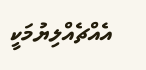އެއްޗެއްލިޔުމަކީ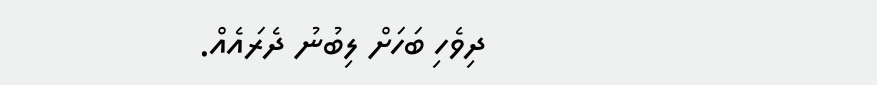ދިވެހި ބަހަށް ލިބުނު ދެރައެއް.